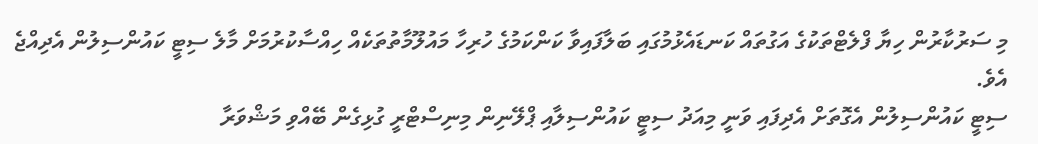މި ސަރުކާރުން ހިޔާ ފްލެޓްތަކުގެ އަގުތައް ކަނޑައެޅުމުގައި ބަލާފައިވާ ކަންކަމުގެ ހުރިހާ މައުލޫމާތުތަކެއް ހިއްސާކުރުމަށް މާލެ ސިޓީ ކައުންސިލުން އެދިއްޖެ އެވެ.
ސިޓީ ކައުންސިލުން އެގޮތަށް އެދިފައި ވަނީ މިއަދު ސިޓީ ކައުންސިލާއި ޕްލޭނިން މިނިސްޓްރީ ގުޅިގެން ބޭއްވި މަޝްވަރާ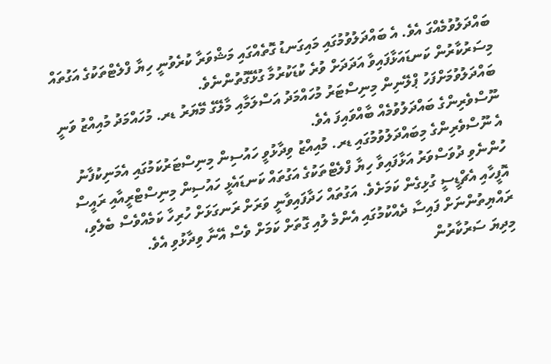ބައްދަލުވުމެއްގަ އެވެ. އެ ބައްދަލުވުމުގައި މައިގަނޑު ގޮތެއްގައި މަޝްވަރާ ކުރެވުނީ ހިޔާ ފްލެޓްތަކުގެ އަގުތައް މިސަރުކާރުން ކަނޑައަޅާފައިވާ އަދަދަށް ވުރެ ކުޑަކުރުމާ ގުޅޭގޮތުންނެވެ.
ބައްދަލުވުމަށްފަހު ޕްލޭނިން މިނިސްޓަރު މުހައްމަދު އަސްލަމާއި މާލޭގެ މޭޔަރު ޑރ. މުހައްމަދު މުއިއްޒު ވަނީ ނޫސްވެރިންގެ ބައްދަލުވުމެއް ބާއްވައިފަ އެވެ.
އެ ނޫސްވެރިންގެ މިބައްދަލުވުމުގައި ޑރ. މުއިއްޒު ވިދާޅުވީ ހައުސިން މިނިސްޓަރުކަމުގައި އެމަނިކުފާނު ހުންނެވި ދުވަސްވަރު އަޅާފައިވާ ހިޔާ ފްލެޓްތަކުގެ އަގުތައް ކަނޑައެޅީ ހައުސިން މިނިސްޓްރީއާއި ރައީސް އޮފީހާއި އެޗްޑީސީ ގުޅިގެން ކަމަށެވެ. އަގުތައް ހަދާފައިވާނީ ވަރަށް ރަނގަޅަށް ހުރިހާ ކަމެއްވެސް ބެލެވި، ރައްޔިތުންނަށް ފައިސާ ދެއްކުމުގައި އެންމެ ލުއި ގޮތަށް ކަމަށް ވެސް އޭނާ ވިދާޅުވި އެވެ.
މިދިޔަ ސަރުކާރުން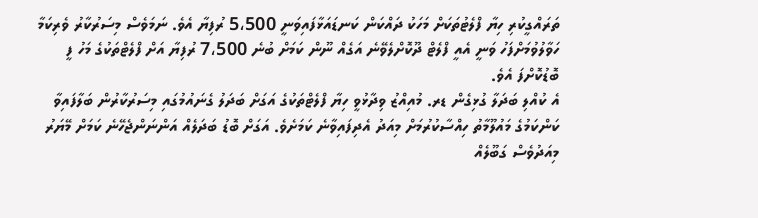ތަރައްގީކުރި ހިޔާ ފްލެޓުތަކަށް މަހަކު ދައްކަން ކަނޑައަޅާފައިވަނީ 5،500 ރުފިޔާ އެވެ. ނަމަވެސް މިސަރުކާރު ވެރިކަމާ ހަވާލުވުމަށްފަހު ވަނީ އެއީ ފްލެޓް ދޫކޮށްލެވޭނެ އަގެއް ނޫން ކަމަށް ބުނެ 7،500 ރުފިޔާ އަށް ފްލެޓްތަކުގެ މަހު ފީ ބޮޑުކޮށްފަ އެވެ.
އެ ކުއްލި ބަދަލާ ގުޅިގެން ޑރ. މުއިއްޒު ވިދާޅުވީ ހިޔާ ފްލެޓްތަކުގެ އަގަށް ބަދަލު ގެނައުމުގައި މިސަރުކާރުން ބަލާފައިވާ ކަންކަމުގެ މައުލޫމާތު ހިއްސާކުރުމަށް މިއަދު އެދިފައިވާނެ ކަމަށެވެ. އަގަށް ބޮޑު ބަދަލެއް އަންނަންޖެހޭނެ ކަމަށް މޭޔަރު މިއަދުވެސް ގަބޫލެއް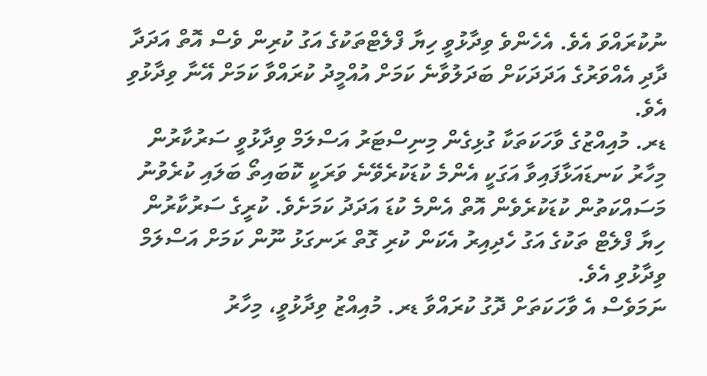ނުކުރައްވަ އެވެ. އެހެންވެ ވިދާޅުވީ ހިޔާ ފްލެޓްތަކުގެ އަގު ކުރިން ވެސް އޮތް އަދަދާ ދާދި އެއްވަރުގެ އަދަދަކަށް ބަދަލުވާނެ ކަމަށް އުއްމީދު ކުރައްވާ ކަމަށް އޭނާ ވިދާޅުވި އެވެ.
ޑރ. މުއިއްޒުގެ ވާހަކަތަކާ ގުޅިގެން މިނިސްޓަރު އަސްލަމް ވިދާޅުވީ ސަރުކާރުން މިހާރު ކަނޑައަޅާފައިވާ އަގަކީ އެންމެ ކުޑަކުރެވޭނެ ވަރަކީ ކޮބައިތޯ ބަލައި ކުރެވުނު މަސައްކަތުން ކުޑަކުރެވެން އޮތް އެންމެ ކުޑަ އަދަދު ކަމަށެވެ. ކުރީގެ ސަރުކާރުން ހިޔާ ފްލެޓް ތަކުގެ އަގު ހެދިއިރު އެކަން ކުރި ގޮތް ރަނގަޅު ނޫން ކަމަށް އަސްލަމް ވިދާޅުވި އެވެ.
ނަމަވެސް އެ ވާހަކަތަށް ދޮގު ކުރައްވާ ޑރ. މުއިއްޒު ވިދާޅުވީ، މިހާރު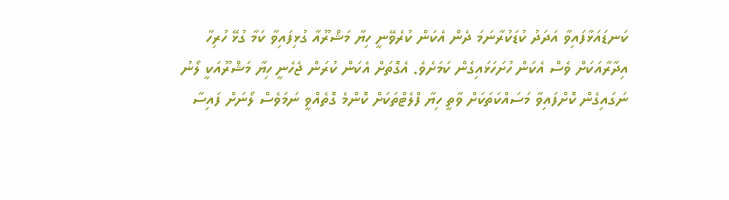ކަނޑައަޅާފައިވާ އަދަދު ކުޑަކުރާނަމަ ދެން އެކަން ކުރެވޭނީ ހިޔާ މަޝްރޫއާ ގުޅިފައިވާ ކަމާ ގުޅޭ ހުރިހާ އިދާރާއަކަށް ވެސް އެކަން ހުށަހަޅައިގެން ކަމަށެވެ. އެގޮތަށް އެކަން ކުރަން ޖެހެނީ ހިޔާ މަޝްރޫއަކީ ލޯނު ނަގައިގެން ކޮށްފައިވާ މަސައްކަތަކަށް ވާތީ ހިޔާ ފްލެޓްތަކަށް ކޮންމެ ގޮތެއްވީ ނަމަވެސް ލޯނަށް ފައިސާ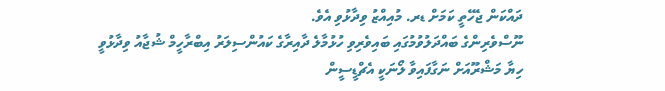ދައްކަން ޖެހޭތީ ކަމަށް ޑރ. މުއިއްޒު ވިދާޅުވި އެވެ.
ނޫސްވެރިންގެ ބައްދަލުވުމުގައި ބައިވެރިވި ހުޅުމާލެ ދާއިރާގެ ކައުންސިލަރު އިބްރާހީމް ޝުޖާއު ވިދާޅުވީ ހިޔާ މަޝްރޫއަށް ނަގާފައިވާ ލޯނަކީ އެޗްޑީސީން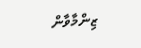ޒިންމާވާން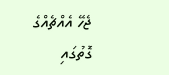ޖެހޭ އެއްޗެއްގެ ގޮތުގައި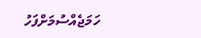ހަމަޖެއްސުމަށްފަހު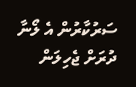ސަރުކާރުން އެ ލޯނާ ދުރަށް ޖެހިލަން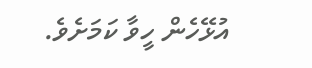އުޅޭހެން ހީވާ ކަމަށެވެ.